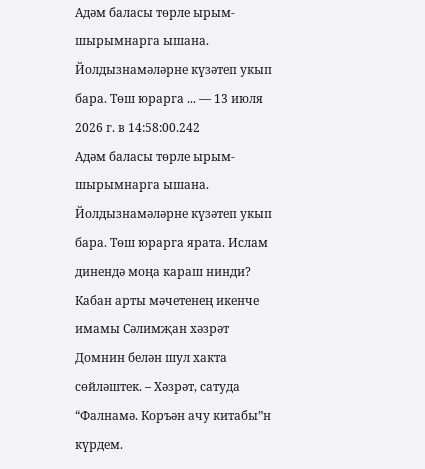Адәм баласы төрле ырым-шырымнарга ышана. Йолдызнамәләрне күзәтеп укып бара. Төш юрарга ... — 13 июля 2026 г. в 14:58:00.242
Адәм баласы төрле ырым-шырымнарга ышана. Йолдызнамәләрне күзәтеп укып бара. Төш юрарга ярата. Ислам динендә моңа караш нинди? Кабан арты мәчетенең икенче имамы Сәлимҗан хәзрәт Домнин белән шул хакта сөйләштек. – Хәзрәт, сатуда “Фалнамә. Коръән ачу китабы”н күрдем.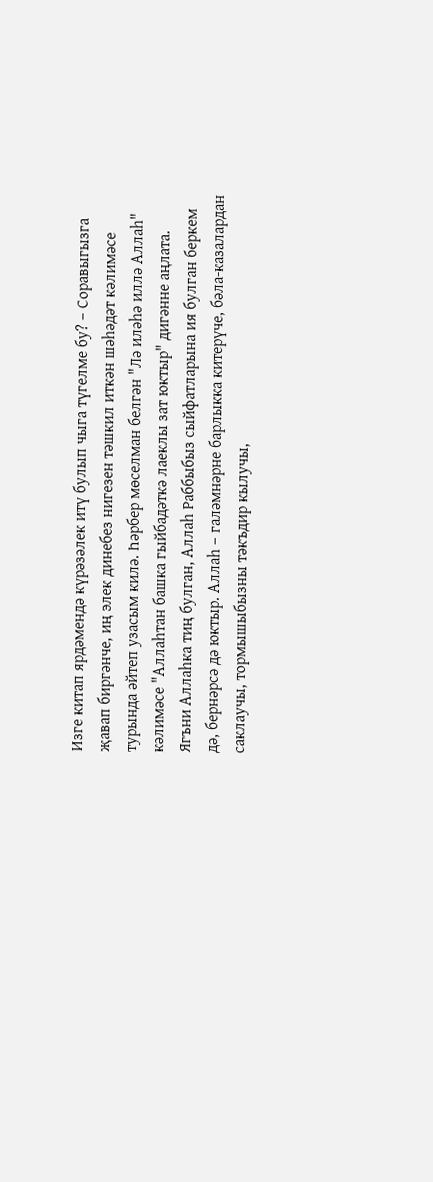Изге китап ярдәмендә күрәзәлек итү булып чыга түгелме бу? – Соравыгызга җавап биргәнче, иң элек динебез нигезен тәшкил иткән шәһәдәт кәлимәсе турында әйтеп узасым килә. Һәрбер мөселман белгән "Лә иләһә иллә Аллаһ" кәлимәсе "Аллаһтан башка гыйбадәткә лаеклы зат юктыр" дигәнне аңлата. Ягъни Аллаһка тиң булган, Аллаһ Раббыбыз сыйфатларына ия булган беркем дә, бернәрсә дә юктыр. Аллаһ – галәмнәрне барлыкка китерүче, бәла-казалардан саклаучы, тормышыбызны тәкъдир кылучы,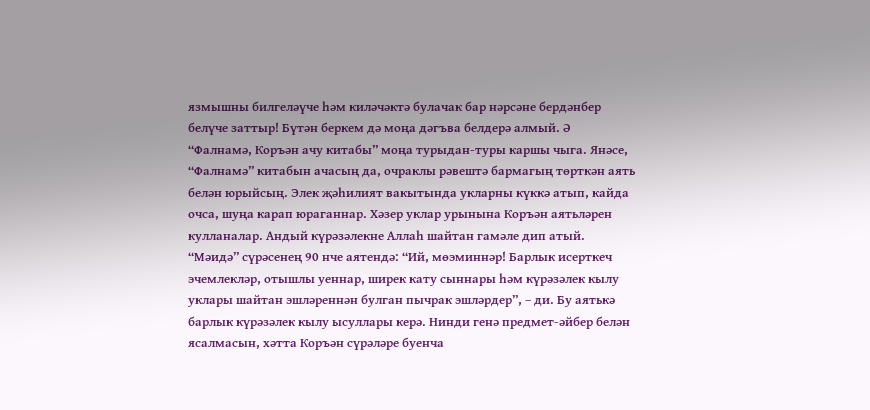язмышны билгеләүче һәм киләчәктә булачак бар нәрсәне бердәнбер белүче заттыр! Бүтән беркем дә моңа дәгъва белдерә алмый. Ә “Фалнамә, Коръән ачу китабы” моңа турыдан-туры каршы чыга. Янәсе, “Фалнамә” китабын ачасың да, очраклы рәвештә бармагың төрткән аять белән юрыйсың. Элек җәһилият вакытында укларны күккә атып, кайда очса, шуңа карап юраганнар. Хәзер уклар урынына Коръән аятьләрен кулланалар. Андый күрәзәлекне Аллаһ шайтан гамәле дип атый. “Мәидә” сүрәсенең 90 нче аятендә: “Ий, мөэминнәр! Барлык исерткеч эчемлекләр, отышлы уеннар, ширек кату сыннары һәм күрәзәлек кылу уклары шайтан эшләреннән булган пычрак эшләрдер”, – ди. Бу аятькә барлык күрәзәлек кылу ысуллары керә. Нинди генә предмет-әйбер белән ясалмасын, хәтта Коръән сүрәләре буенча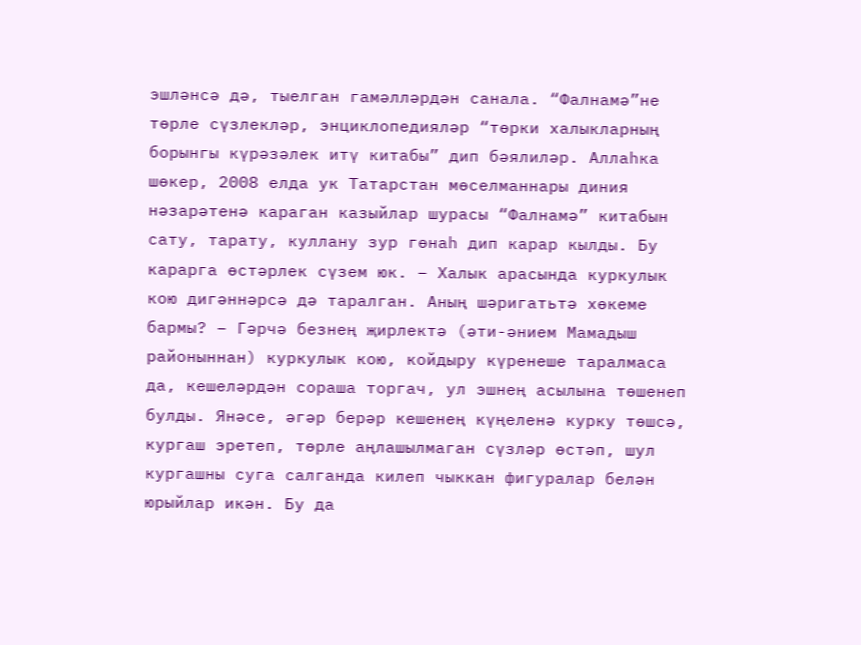эшләнсә дә, тыелган гамәлләрдән санала. “Фалнамә”не төрле сүзлекләр, энциклопедияләр “төрки халыкларның борынгы күрәзәлек итү китабы” дип бәялиләр. Аллаһка шөкер, 2008 елда ук Татарстан мөселманнары диния нәзарәтенә караган казыйлар шурасы “Фалнамә” китабын сату, тарату, куллану зур гөнаһ дип карар кылды. Бу карарга өстәрлек сүзем юк. – Халык арасында куркулык кою дигәннәрсә дә таралган. Аның шәригатьтә хөкеме бармы? – Гәрчә безнең җирлектә (әти-әнием Мамадыш районыннан) куркулык кою, койдыру күренеше таралмаса да, кешеләрдән сораша торгач, ул эшнең асылына төшенеп булды. Янәсе, әгәр берәр кешенең күңеленә курку төшсә, кургаш эретеп, төрле аңлашылмаган сүзләр өстәп, шул кургашны суга салганда килеп чыккан фигуралар белән юрыйлар икән. Бу да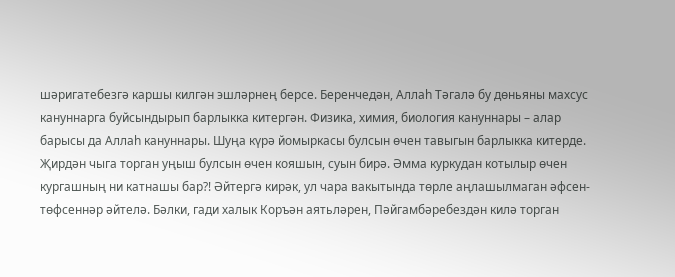шәригатебезгә каршы килгән эшләрнең берсе. Беренчедән, Аллаһ Тәгалә бу дөньяны махсус кануннарга буйсындырып барлыкка китергән. Физика, химия, биология кануннары – алар барысы да Аллаһ кануннары. Шуңа күрә йомыркасы булсын өчен тавыгын барлыкка китерде. Җирдән чыга торган уңыш булсын өчен кояшын, суын бирә. Әмма куркудан котылыр өчен кургашның ни катнашы бар?! Әйтергә кирәк, ул чара вакытында төрле аңлашылмаган әфсен-төфсеннәр әйтелә. Бәлки, гади халык Коръән аятьләрен, Пәйгамбәребездән килә торган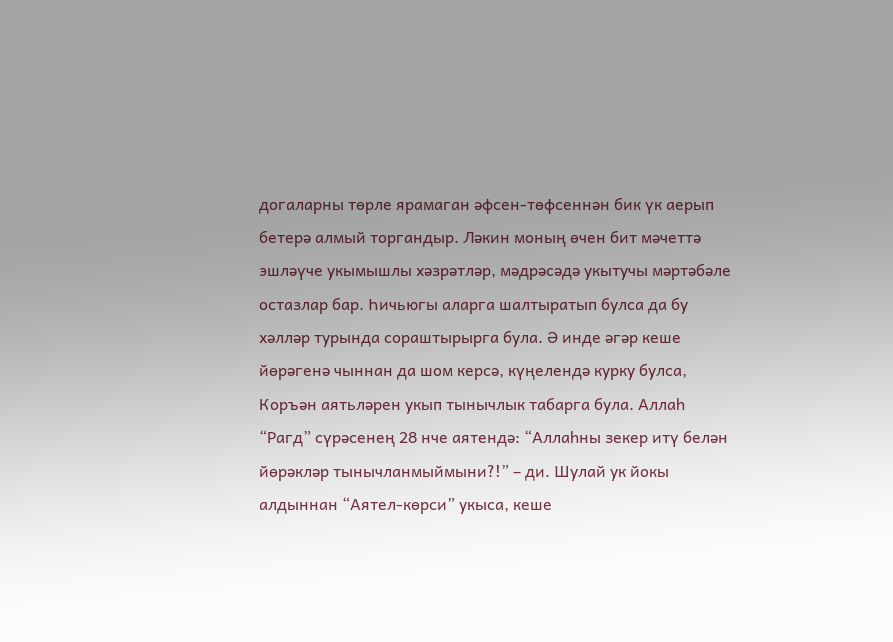догаларны төрле ярамаган әфсен-төфсеннән бик үк аерып бетерә алмый торгандыр. Ләкин моның өчен бит мәчеттә эшләүче укымышлы хәзрәтләр, мәдрәсәдә укытучы мәртәбәле остазлар бар. Һичьюгы аларга шалтыратып булса да бу хәлләр турында сораштырырга була. Ә инде әгәр кеше йөрәгенә чыннан да шом керсә, күңелендә курку булса, Коръән аятьләрен укып тынычлык табарга була. Аллаһ “Рагд” сүрәсенең 28 нче аятендә: “Аллаһны зекер итү белән йөрәкләр тынычланмыймыни?!” – ди. Шулай ук йокы алдыннан “Аятел-көрси” укыса, кеше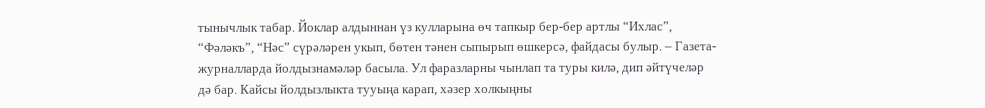тынычлык табар. Йоклар алдыннан үз кулларына өч тапкыр бер-бер артлы “Ихлас”, “Фәләкъ”, “Нәс” сүрәләрен укып, бөтен тәнен сыпырып өшкерсә, файдасы булыр. – Газета-журналларда йолдызнамәләр басыла. Ул фаразларны чынлап та туры килә, дип әйтүчеләр дә бар. Кайсы йолдызлыкта тууыңа карап, хәзер холкыңны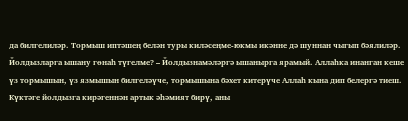да билгелиләр. Тормыш иптәшең белән туры киләсеңме-юкмы икәнне дә шуннан чыгып бәялиләр. Йолдызларга ышану гөнаһ түгелме? – Йолдызнамәләргә ышанырга ярамый. Аллаһка инанган кеше үз тормышын, үз язмышын билгеләүче, тормышына бәхет китерүче Аллаһ кына дип белергә тиеш. Күктәге йолдызга кирәгеннән артык әһәмият бирү, аны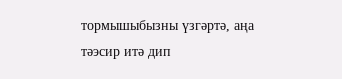тормышыбызны үзгәртә, аңа тәэсир итә дип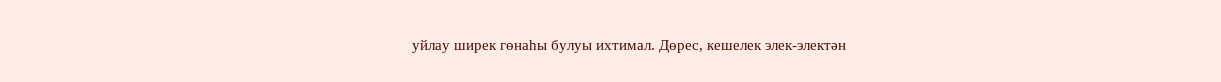уйлау ширек гөнаһы булуы ихтимал. Дөрес, кешелек элек-электән